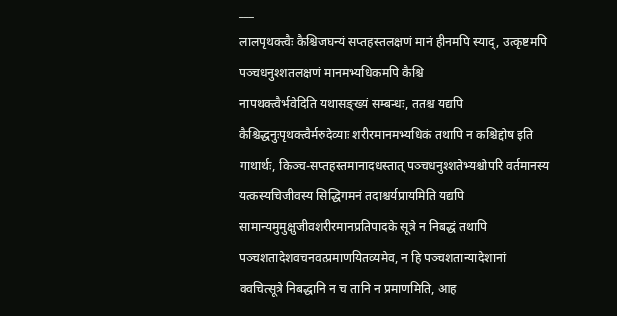___
लालपृथक्त्वैः कैश्चिजघन्यं सप्तहस्तलक्षणं मानं हीनमपि स्याद्, उत्कृष्टमपि पञ्चधनुश्शतलक्षणं मानमभ्यधिकमपि कैश्चि
नापथक्त्वैर्भवेदिति यथासङ्ख्यं सम्बन्धः, ततश्च यद्यपि कैश्चिद्धनुःपृथक्त्वैर्मरुदेव्याः शरीरमानमभ्यधिकं तथापि न कश्चिद्दोष इति गाथार्थः, किञ्च-सप्तहस्तमानादधस्तात् पञ्चधनुश्शतेभ्यश्चोपरि वर्तमानस्य यत्कस्यचिजीवस्य सिद्धिगमनं तदाश्चर्यप्रायमिति यद्यपि सामान्यमुमुक्षुजीवशरीरमानप्रतिपादके सूत्रे न निबद्धं तथापि पञ्चशतादेशवचनवत्प्रमाणयितव्यमेव, न हि पञ्चशतान्यादेशानां क्वचित्सूत्रे निबद्धानि न च तानि न प्रमाणमिति, आह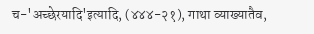च-'अच्छेरयादि'इत्यादि, (४४४-२१), गाथा व्याख्यातैव,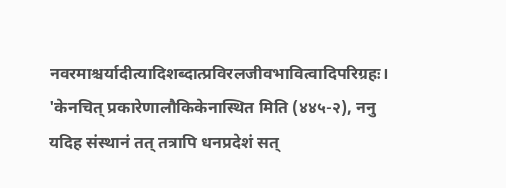नवरमाश्चर्यादीत्यादिशब्दात्प्रविरलजीवभावित्वादिपरिग्रहः। 'केनचित् प्रकारेणालौकिकेनास्थित मिति (४४५-२), ननु यदिह संस्थानं तत् तत्रापि धनप्रदेशं सत्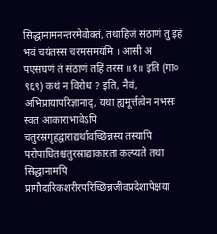सिद्धानामनन्तरमेवोक्तं, तथाहिजं संठाणं तु इहं भवं चयंतस्स चरमसमयंमि । आसी अ पएसघणं तं संठाणं तहिं तरस ॥१॥ इति (गा० ९६९) कथं न विरोध ? इति, नैवं, अभिप्रायापरिज्ञानाद्, यथा ह्यमूर्त्तत्वेन नभसः स्वत आकाराभावेऽपि चतुरस्रगृहद्वाराद्यर्थावच्छिन्नस्य तस्यापि परोपाधितश्चतुरस्राद्याकारता कल्प्यते तथा सिद्धानामपि प्रागौदारिकशरीरपरिच्छिन्नजीवप्रदेशापेक्षया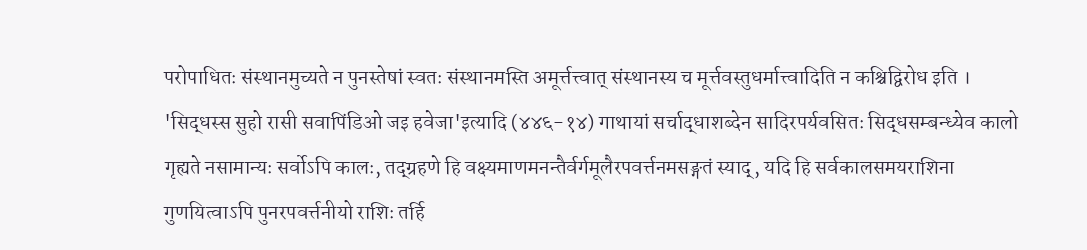परोपाधितः संस्थानमुच्यते न पुनस्तेषां स्वतः संस्थानमस्ति अमूर्त्तत्त्वात् संस्थानस्य च मूर्त्तवस्तुधर्मात्त्वादिति न कश्चिद्विरोध इति । 'सिद्धस्स सुहो रासी सवापिंडिओ जइ हवेजा'इत्यादि (४४६-१४) गाथायां सर्चाद्धाशब्देन सादिरपर्यवसितः सिद्धसम्बन्ध्येव कालो गृह्यते नसामान्यः सर्वोऽपि कालः, तद्ग्रहणे हि वक्ष्यमाणमनन्तैर्वर्गमूलैरपवर्त्तनमसङ्गतं स्याद्, यदि हि सर्वकालसमयराशिना गुणयित्वाऽपि पुनरपवर्त्तनीयो राशिः तर्हि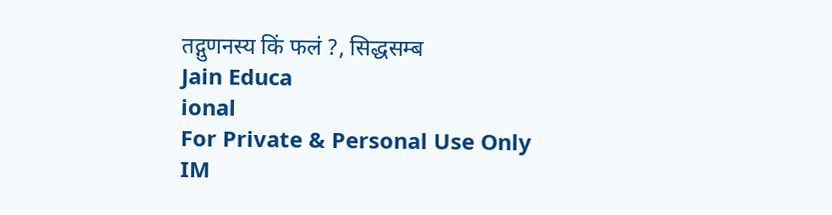तद्गुणनस्य किं फलं ?, सिद्धसम्ब
Jain Educa
ional
For Private & Personal Use Only
IM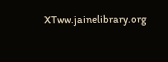XTww.jainelibrary.org